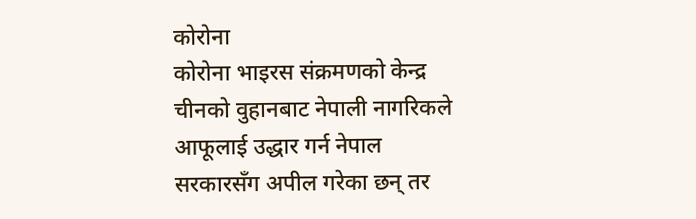कोरोना
कोरोना भाइरस संक्रमणको केन्द्र चीनको वुहानबाट नेपाली नागरिकले आफूलाई उद्धार गर्न नेपाल सरकारसँग अपील गरेका छन् तर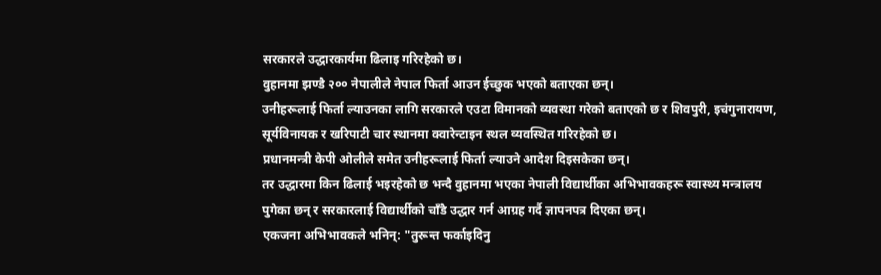सरकारले उद्धारकार्यमा ढिलाइ गरिरहेको छ।
वुहानमा झण्डै २०० नेपालीले नेपाल फिर्ता आउन ईच्छुक भएको बताएका छन्।
उनीहरूलाई फिर्ता ल्याउनका लागि सरकारले एउटा विमानको व्यवस्था गरेको बताएको छ र शिवपुरी, इचंगुनारायण, सूर्यविनायक र खरिपाटी चार स्थानमा क्वारेन्टाइन स्थल व्यवस्थित गरिरहेको छ।
प्रधानमन्त्री केपी ओलीले समेत उनीहरूलाई फिर्ता ल्याउने आदेश दिइसकेका छन्।
तर उद्धारमा किन ढिलाई भइरहेको छ भन्दै वुहानमा भएका नेपाली विद्यार्थीका अभिभावकहरू स्वास्थ्य मन्त्रालय पुगेका छन् र सरकारलाई विद्यार्थीको चाँडै उद्धार गर्न आग्रह गर्दै ज्ञापनपत्र दिएका छन्।
एकजना अभिभावकले भनिन्: "तुरून्त फर्काइदिनु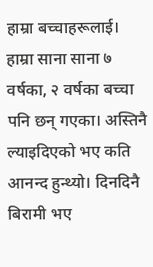हाम्रा बच्चाहरूलाई। हाम्रा साना साना ७ वर्षका, २ वर्षका बच्चा पनि छन् गएका। अस्तिनै ल्याइदिएको भए कति आनन्द हुन्थ्यो। दिनदिनै बिरामी भए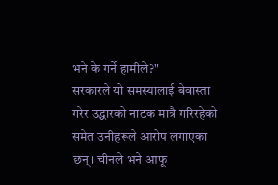भने के गर्ने हामीले?"
सरकारले यो समस्यालाई बेवास्ता गरेर उद्धारको नाटक मात्रै गरिरहेको समेत उनीहरूले आरोप लगाएका छन्। चीनले भने आफू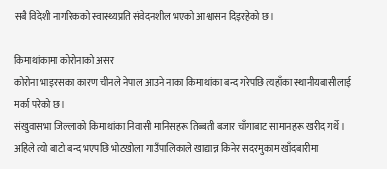सबै विदेशी नागरिकको स्वास्थ्यप्रति संवेदनशील भएको आश्वासन दिइरहेको छ।

किमाथांकामा कोरोनाको असर
कोरोना भाइरसका कारण चीनले नेपाल आउने नाका किमाथांका बन्द गरेपछि त्यहाँका स्थानीयबासीलाई मर्का परेको छ।
संखुवासभा जिल्लाको किमाथांका निवासी मानिसहरू तिब्बती बजार चाँगाबाट सामानहरू खरीद गर्थे। अहिले त्यो बाटो बन्द भएपछि भोटखोला गाउँपालिकाले खाद्यान्न किनेर सदरमुकाम खाँदबारीमा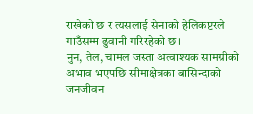राखेको छ र त्यसलाई सेनाको हेलिकप्टरले गाउँसम्म ढुवानी गरिरहेको छ।
नुन, तेल, चामल जस्ता अत्वाश्यक सामग्रीको अभाव भएपछि सीमाक्षेत्रका बासिन्दाको जनजीवन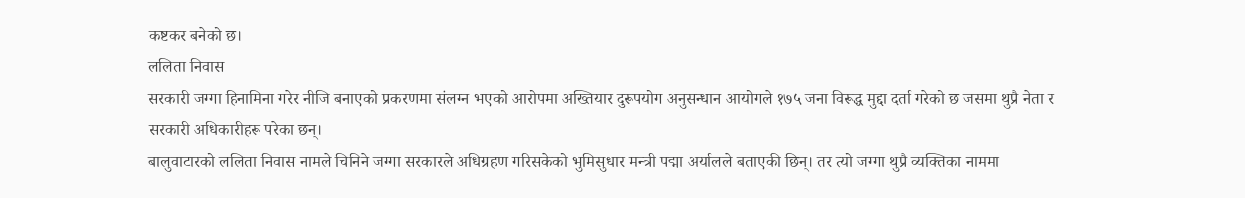कष्टकर बनेको छ।
ललिता निवास
सरकारी जग्गा हिनामिना गरेर नीजि बनाएको प्रकरणमा संलग्न भएको आरोपमा अख्तियार दुरूपयोग अनुसन्धान आयोगले १७५ जना विरूद्ध मुद्दा दर्ता गरेको छ जसमा थुप्रै नेता र सरकारी अधिकारीहरू परेका छन्।
बालुवाटारको ललिता निवास नामले चिनिने जग्गा सरकारले अधिग्रहण गरिसकेको भुमिसुधार मन्त्री पद्मा अर्यालले बताएकी छिन्। तर त्यो जग्गा थुप्रै व्यक्तिका नाममा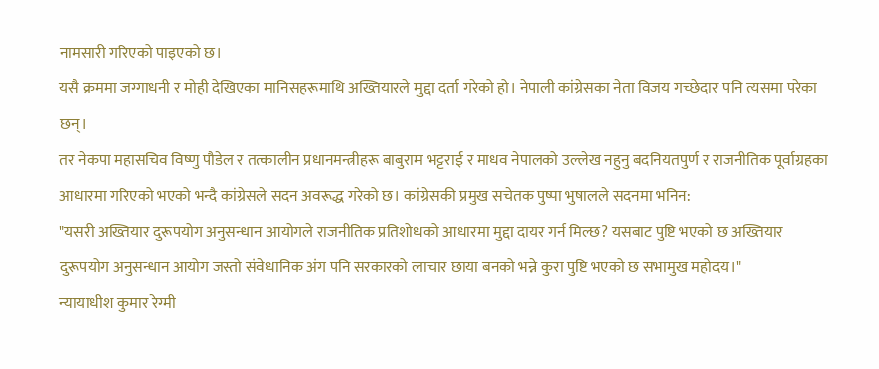नामसारी गरिएको पाइएको छ।
यसै क्रममा जग्गाधनी र मोही देखिएका मानिसहरूमाथि अख्तियारले मुद्दा दर्ता गरेको हो। नेपाली कांग्रेसका नेता विजय गच्छेदार पनि त्यसमा परेका छन्।
तर नेकपा महासचिव विष्णु पौडेल र तत्कालीन प्रधानमन्त्रीहरू बाबुराम भट्टराई र माधव नेपालको उल्लेख नहुनु बदनियतपुर्ण र राजनीतिक पूर्वाग्रहका आधारमा गरिएको भएको भन्दै कांग्रेसले सदन अवरूद्ध गरेको छ। कांग्रेसकी प्रमुख सचेतक पुष्पा भुषालले सदनमा भनिन:
"यसरी अख्तियार दुरूपयोग अनुसन्धान आयोगले राजनीतिक प्रतिशोधको आधारमा मुद्दा दायर गर्न मिल्छ? यसबाट पुष्टि भएको छ अख्तियार दुरूपयोग अनुसन्धान आयोग जस्तो संवेधानिक अंग पनि सरकारको लाचार छाया बनको भन्ने कुरा पुष्टि भएको छ सभामुख महोदय।"
न्यायाधीश कुमार रेग्मी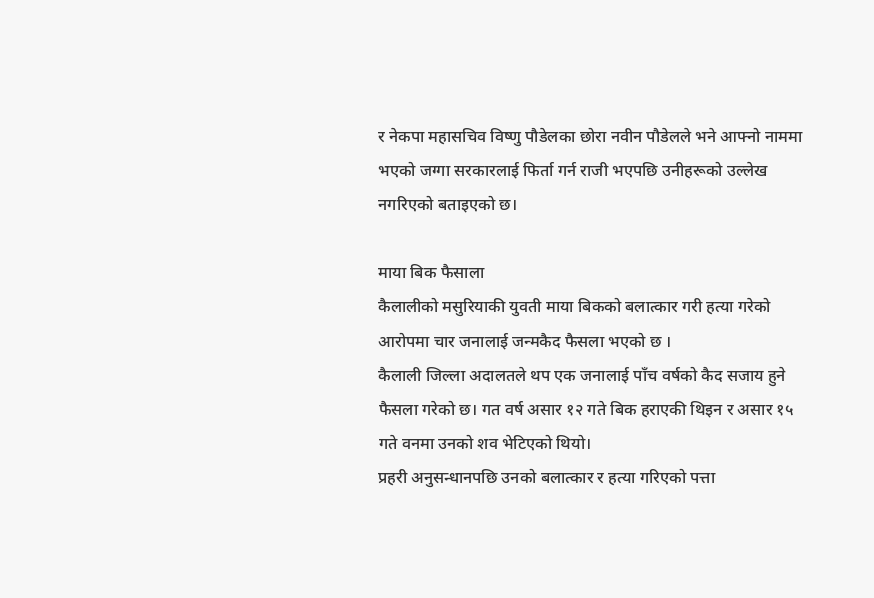र नेकपा महासचिव विष्णु पौडेलका छोरा नवीन पौडेलले भने आफ्नो नाममा भएको जग्गा सरकारलाई फिर्ता गर्न राजी भएपछि उनीहरूको उल्लेख नगरिएको बताइएको छ।

माया बिक फैसाला
कैलालीको मसुरियाकी युवती माया बिकको बलात्कार गरी हत्या गरेको आरोपमा चार जनालाई जन्मकैद फैसला भएको छ ।
कैलाली जिल्ला अदालतले थप एक जनालाई पाँच वर्षको कैद सजाय हुने फैसला गरेको छ। गत वर्ष असार १२ गते बिक हराएकी थिइन र असार १५ गते वनमा उनको शव भेटिएको थियो।
प्रहरी अनुसन्धानपछि उनको बलात्कार र हत्या गरिएको पत्ता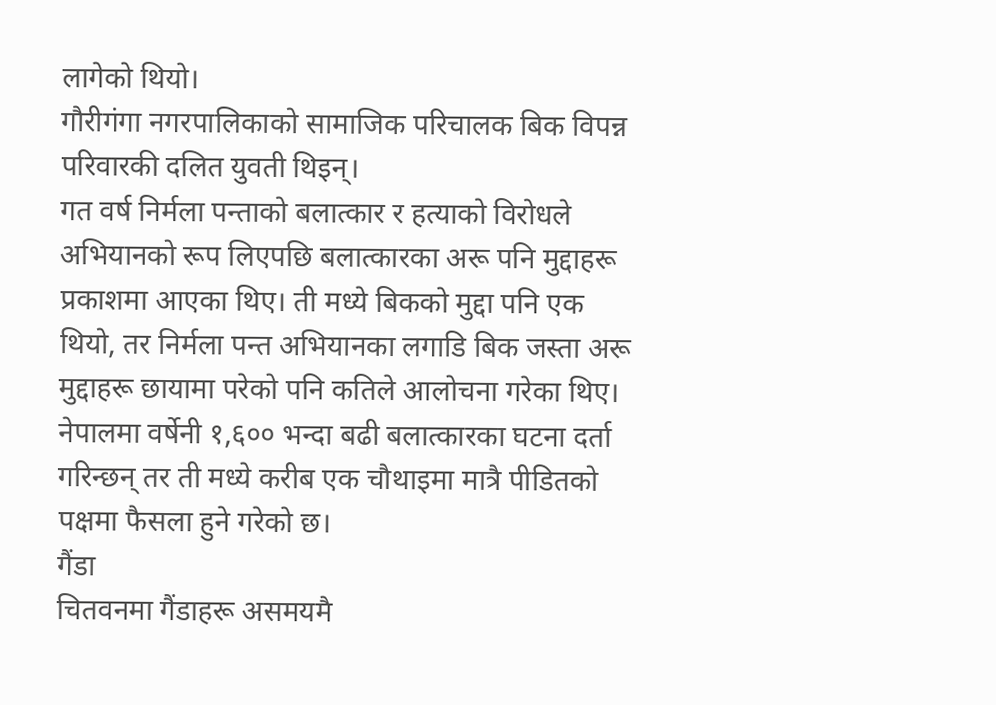लागेको थियो।
गौरीगंगा नगरपालिकाको सामाजिक परिचालक बिक विपन्न परिवारकी दलित युवती थिइन्।
गत वर्ष निर्मला पन्ताको बलात्कार र हत्याको विरोधले अभियानको रूप लिएपछि बलात्कारका अरू पनि मुद्दाहरू प्रकाशमा आएका थिए। ती मध्ये बिकको मुद्दा पनि एक थियो, तर निर्मला पन्त अभियानका लगाडि बिक जस्ता अरू मुद्दाहरू छायामा परेको पनि कतिले आलोचना गरेका थिए।
नेपालमा वर्षेनी १,६०० भन्दा बढी बलात्कारका घटना दर्ता गरिन्छन् तर ती मध्ये करीब एक चौथाइमा मात्रै पीडितको पक्षमा फैसला हुने गरेको छ।
गैंडा
चितवनमा गैंडाहरू असमयमै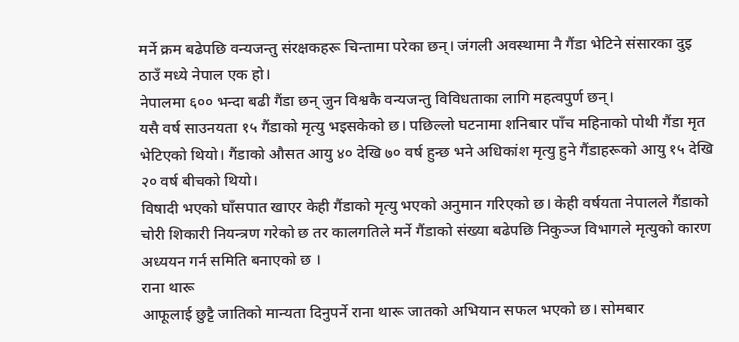मर्ने क्रम बढेपछि वन्यजन्तु संरक्षकहरू चिन्तामा परेका छन्। जंगली अवस्थामा नै गैंडा भेटिने संसारका दुइ ठाउँ मध्ये नेपाल एक हो।
नेपालमा ६०० भन्दा बढी गैंडा छन् जुन विश्वकै वन्यजन्तु विविधताका लागि महत्वपुर्ण छन्।
यसै वर्ष साउनयता १५ गैंडाको मृत्यु भइसकेको छ। पछिल्लो घटनामा शनिबार पाँच महिनाको पोथी गैंडा मृत भेटिएको थियो। गैंडाको औसत आयु ४० देखि ७० वर्ष हुन्छ भने अधिकांश मृत्यु हुने गैंडाहरूको आयु १५ देखि २० वर्ष बीचको थियो।
विषादी भएको घाँसपात खाएर केही गैंडाको मृत्यु भएको अनुमान गरिएको छ। केही वर्षयता नेपालले गैंडाको चोरी शिकारी नियन्त्रण गरेको छ तर कालगतिले मर्ने गैंडाको संख्या बढेपछि निकुञ्ज विभागले मृत्युको कारण अध्ययन गर्न समिति बनाएको छ ।
राना थारू
आफूलाई छुट्टै जातिको मान्यता दिनुपर्ने राना थारू जातको अभियान सफल भएको छ। सोमबार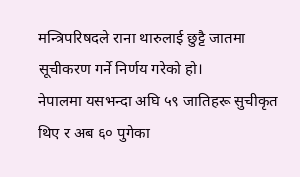मन्त्रिपरिषदले राना थारुलाई छुट्टै जातमा सूचीकरण गर्ने निर्णय गरेको हो।
नेपालमा यसभन्दा अघि ५९ जातिहरू सुचीकृत थिए र अब ६० पुगेका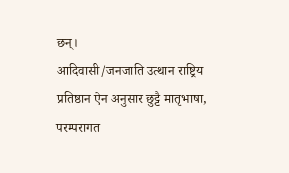छन्।
आदिवासी/जनजाति उत्थान राष्ट्रिय प्रतिष्ठान ऐन अनुसार छुट्टै मातृभाषा, परम्परागत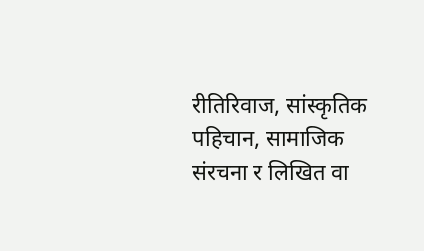रीतिरिवाज, सांस्कृतिक पहिचान, सामाजिक संरचना र लिखित वा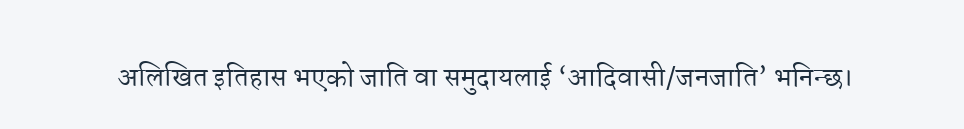अलिखित इतिहास भएको जाति वा समुदायलाई ‘आदिवासी/जनजाति’ भनिन्छ।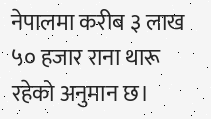नेपालमा करीब ३ लाख ५० हजार राना थारू रहेको अनुमान छ।